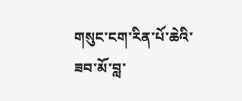གསུང་ངག་རིན་པོ་ཆེའི་ཟབ་མོ་བླ་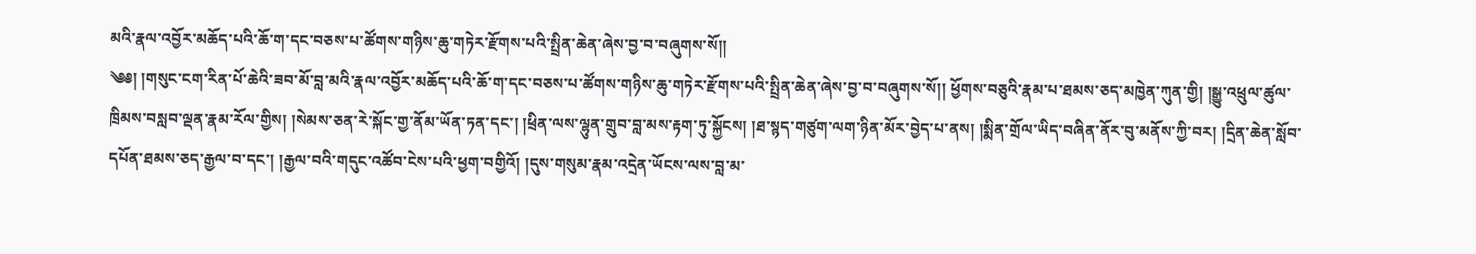མའི་རྣལ་འབྱོར་མཆོད་པའི་ཆོ་ག་དང་བཅས་པ་ཚོགས་གཉིས་ཆུ་གཏེར་རྫོགས་པའི་སྤྲིན་ཆེན་ཞེས་བྱ་བ་བཞུགས་སོ།།
༄༅། །གསུང་ངག་རིན་པོ་ཆེའི་ཟབ་མོ་བླ་མའི་རྣལ་འབྱོར་མཆོད་པའི་ཆོ་ག་དང་བཅས་པ་ཚོགས་གཉིས་ཆུ་གཏེར་རྫོགས་པའི་སྤྲིན་ཆེན་ཞེས་བྱ་བ་བཞུགས་སོ།། ཕྱོགས་བཅུའི་རྣམ་པ་ཐམས་ཅད་མཁྱེན་ཀུན་གྱི། །སྒྱུ་འཕྲུལ་ཚུལ་ཁྲིམས་བསླབ་ལྡན་རྣམ་རོལ་གྱིས། །སེམས་ཅན་རེ་སྐོང་གྱ་ནོམ་ཡོན་ཏན་དང་། །ཕྲིན་ལས་ལྷུན་གྲུབ་བླ་མས་རྟག་ཏུ་སྐྱོངས། །ཐ་སྙད་གཙུག་ལག་ཉིན་མོར་བྱེད་པ་ནས། །སྨིན་གྲོལ་ཡིད་བཞིན་ནོར་བུ་མནོས་ཀྱི་བར། །དྲིན་ཆེན་སློབ་དཔོན་ཐམས་ཅད་རྒྱལ་བ་དང་། །རྒྱལ་བའི་གདུང་འཚོབ་ངེས་པའི་ཕྱག་བགྱིའོ། །དུས་གསུམ་རྣམ་འདྲེན་ཡོངས་ལས་བླ་མ་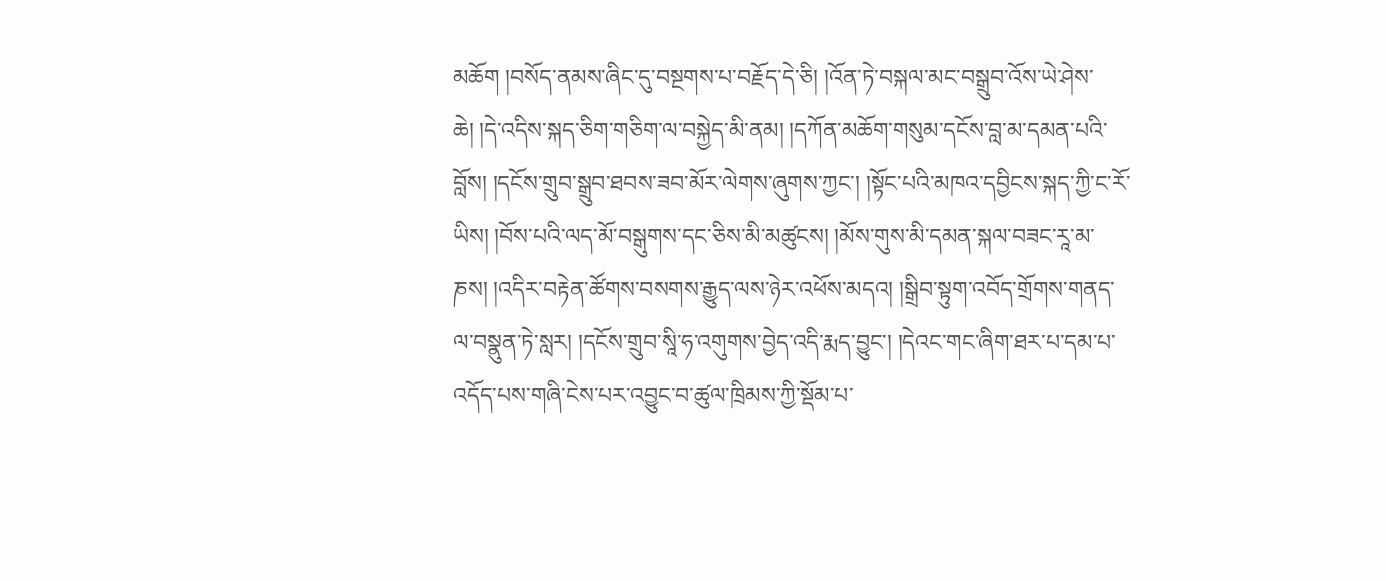མཆོག །བསོད་ནམས་ཞིང་དུ་བསྔགས་པ་བརྗོད་དེ་ཅི། །འོན་ཏེ་བསྐལ་མང་བསྒྲུབ་འོས་ཡེ་ཤེས་ཆེ། །དེ་འདིས་སྐད་ཅིག་གཅིག་ལ་བསྐྱེད་མི་ནམ། །དཀོན་མཆོག་གསུམ་དངོས་བླ་མ་དམན་པའི་བློས། །དངོས་གྲུབ་སྒྲུབ་ཐབས་ཟབ་མོར་ལེགས་ཞུགས་ཀྱང་། །སྟོང་པའི་མཁའ་དབྱིངས་སྐད་ཀྱི་ང་རོ་ཡིས། །བོས་པའི་ལད་མོ་བསྒུགས་དང་ཅིས་མི་མཚུངས། །མོས་གུས་མི་དམན་སྐལ་བཟང་རཱ་མ་ཎས། །འདིར་བརྟེན་ཚོགས་བསགས་རྒྱུད་ལས་ཉེར་འཕོས་མདའ། །སྒྲིབ་སྟུག་འབོད་གྲོགས་གནད་ལ་བསྣུན་ཏེ་སླར། །དངོས་གྲུབ་སཱི་ཧ་འགུགས་བྱེད་འདི་རྨད་བྱུང་། །དེའང་གང་ཞིག་ཐར་པ་དམ་པ་འདོད་པས་གཞི་ངེས་པར་འབྱུང་བ་ཚུལ་ཁྲིམས་ཀྱི་སྡོམ་པ་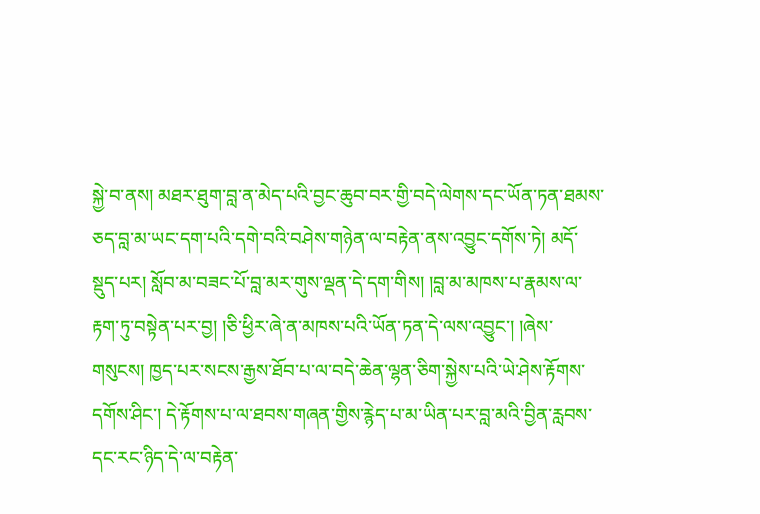སྐྱེ་བ་ནས། མཐར་ཐུག་བླ་ན་མེད་པའི་བྱང་ཆུབ་བར་གྱི་བདེ་ལེགས་དང་ཡོན་ཏན་ཐམས་ཅད་བླ་མ་ཡང་དག་པའི་དགེ་བའི་བཤེས་གཉེན་ལ་བརྟེན་ནས་འབྱུང་དགོས་ཏེ། མདོ་སྡུད་པར། སློབ་མ་བཟང་པོ་བླ་མར་གུས་ལྡན་དེ་དག་གིས། །བླ་མ་མཁས་པ་རྣམས་ལ་རྟག་ཏུ་བསྟེན་པར་བྱ། །ཅི་ཕྱིར་ཞེ་ན་མཁས་པའི་ཡོན་ཏན་དེ་ལས་འབྱུང་། །ཞེས་གསུངས། ཁྱད་པར་སངས་རྒྱས་ཐོབ་པ་ལ་བདེ་ཆེན་ལྷན་ཅིག་སྐྱེས་པའི་ཡེ་ཤེས་རྟོགས་དགོས་ཤིང་། དེ་རྟོགས་པ་ལ་ཐབས་གཞན་གྱིས་རྙེད་པ་མ་ཡིན་པར་བླ་མའི་བྱིན་རླབས་དང་རང་ཉིད་དེ་ལ་བརྟེན་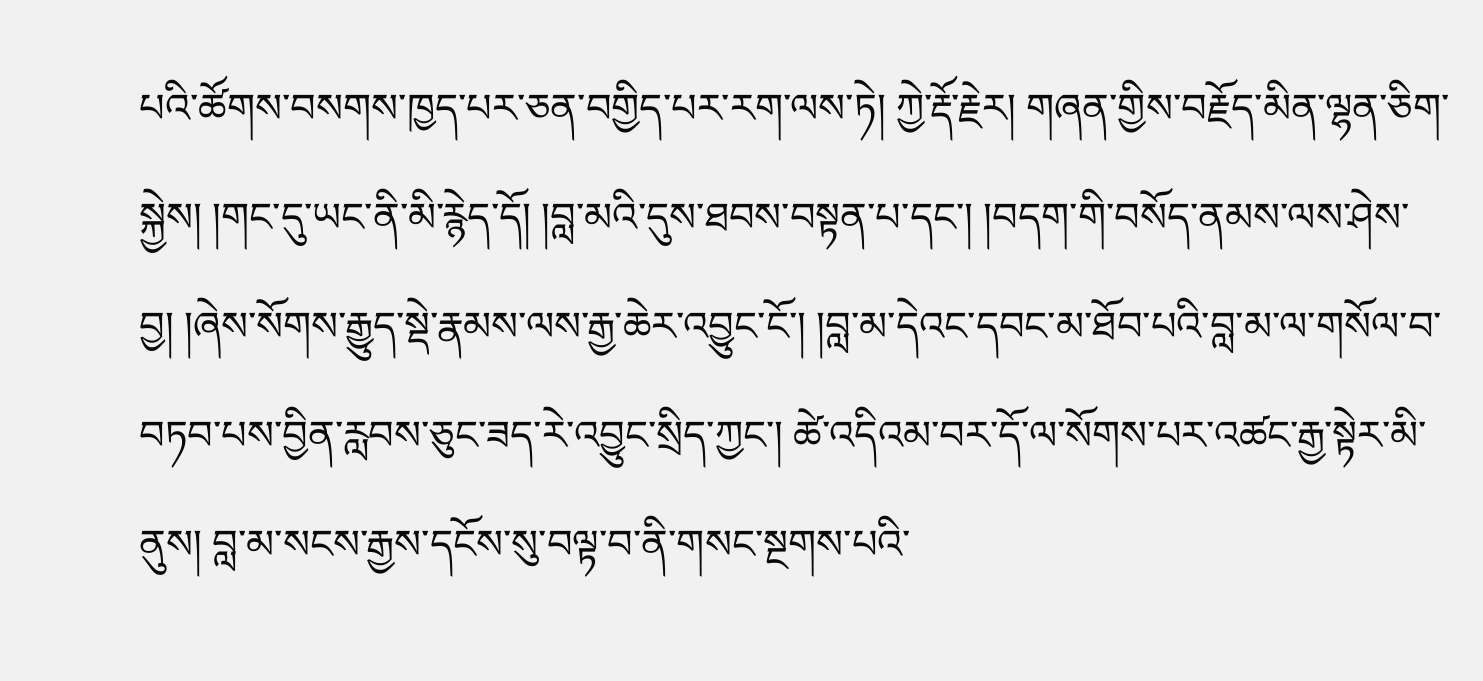པའི་ཚོགས་བསགས་ཁྱད་པར་ཅན་བགྱིད་པར་རག་ལས་ཏེ། ཀྱེ་རྡོ་རྗེར། གཞན་གྱིས་བརྗོད་མིན་ལྷན་ཅིག་སྐྱེས། །གང་དུ་ཡང་ནི་མི་རྙེད་དོ། །བླ་མའི་དུས་ཐབས་བསྟན་པ་དང་། །བདག་གི་བསོད་ནམས་ལས་ཤེས་བྱ། །ཞེས་སོགས་རྒྱུད་སྡེ་རྣམས་ལས་རྒྱ་ཆེར་འབྱུང་ངོ་། །བླ་མ་དེའང་དབང་མ་ཐོབ་པའི་བླ་མ་ལ་གསོལ་བ་བཏབ་པས་བྱིན་རླབས་ཅུང་ཟད་རེ་འབྱུང་སྲིད་ཀྱང་། ཚེ་འདིའམ་བར་དོ་ལ་སོགས་པར་འཚང་རྒྱ་སྟེར་མི་ནུས། བླ་མ་སངས་རྒྱས་དངོས་སུ་བལྟ་བ་ནི་གསང་སྔགས་པའི་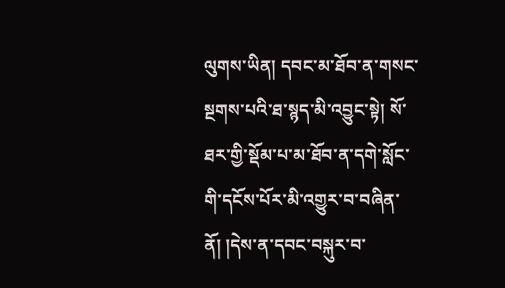ལུགས་ཡིན། དབང་མ་ཐོབ་ན་གསང་སྔགས་པའི་ཐ་སྙད་མི་འབྱུང་སྟེ། སོ་ཐར་གྱི་སྡོམ་པ་མ་ཐོབ་ན་དགེ་སློང་གི་དངོས་པོར་མི་འགྱུར་བ་བཞིན་ནོ། །དེས་ན་དབང་བསྐུར་བ་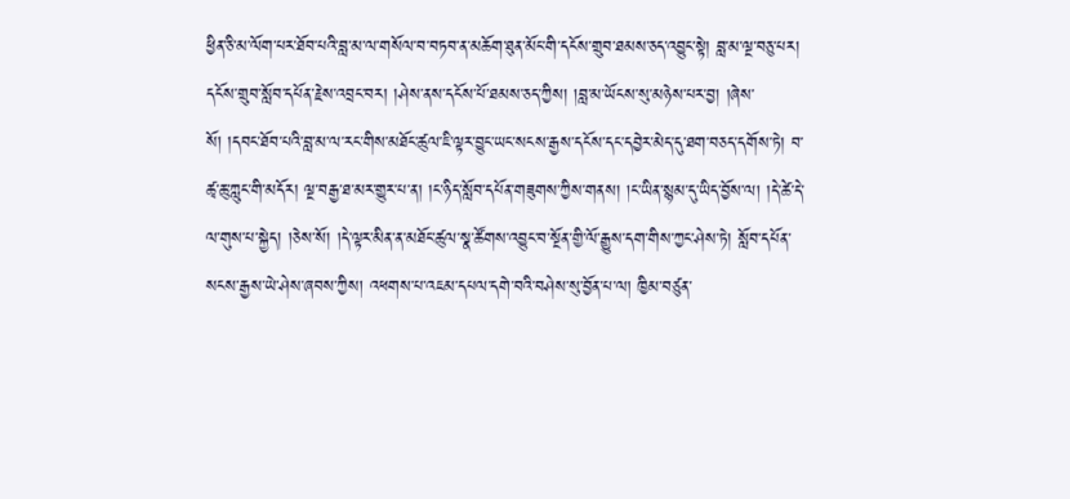ཕྱིན་ཅི་མ་ལོག་པར་ཐོབ་པའི་བླ་མ་ལ་གསོལ་བ་བཏབ་ན་མཆོག་ཐུན་མོང་གི་དངོས་གྲུབ་ཐམས་ཅད་འབྱུང་སྟེ། བླ་མ་ལྔ་བཅུ་པར། དངོས་གྲུབ་སློབ་དཔོན་རྗེས་འབྲང་བར། །ཤེས་ནས་དངོས་པོ་ཐམས་ཅད་ཀྱིས། །བླ་མ་ཡོངས་སུ་མཉེས་པར་བྱ། །ཞེས་སོ། །དབང་ཐོབ་པའི་བླ་མ་ལ་རང་གིས་མཐོང་ཚུལ་ཇི་ལྟར་བྱུང་ཡང་སངས་རྒྱས་དངོས་དང་དབྱེར་མེད་དུ་ཐག་བཅད་དགོས་ཏེ། བ་ཚྭ་ཆུ་ཀླུང་གི་མདོར། ལྔ་བརྒྱ་ཐ་མར་གྱུར་པ་ན། །ང་ཉིད་སློབ་དཔོན་གཟུགས་ཀྱིས་གནས། །ང་ཡིན་སྙམ་དུ་ཡིད་བྱོས་ལ། །དེ་ཚེ་དེ་ལ་གུས་པ་སྐྱེད། །ཅེས་སོ། །དེ་ལྟར་མིན་ན་མཐོང་ཚུལ་སྣ་ཚོགས་འབྱུང་བ་སྔོན་གྱི་ལོ་རྒྱུས་དག་གིས་ཀྱང་ཤེས་ཏེ། སློབ་དཔོན་སངས་རྒྱས་ཡེ་ཤེས་ཞབས་ཀྱིས། འཕགས་པ་འཇམ་དཔལ་དགེ་བའི་བཤེས་སུ་བྱོན་པ་ལ། ཁྱིམ་བཙུན་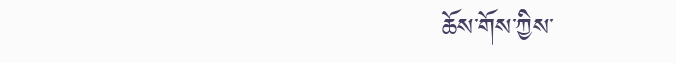ཆོས་གོས་ཀྱིས་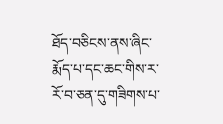ཐོད་བཅིངས་ནས་ཞིང་རྨོད་པ་དང་ཆང་གིས་ར་རོ་བ་ཅན་དུ་གཟིགས་པ་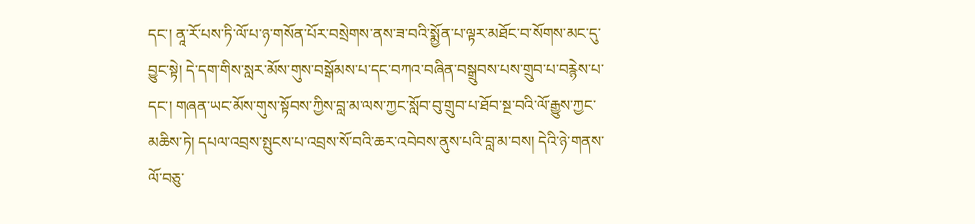དང་། ནཱ་རོ་པས་ཏི་ལོ་པ་ཉ་གསོན་པོར་བསྲེགས་ནས་ཟ་བའི་སྨྱོན་པ་ལྟར་མཐོང་བ་སོགས་མང་དུ་བྱུང་སྟེ། དེ་དག་གིས་སླར་མོས་གུས་བསྒོམས་པ་དང་བཀའ་བཞིན་བསྒྲུབས་པས་གྲུབ་པ་བརྙེས་པ་དང་། གཞན་ཡང་མོས་གུས་སྟོབས་ཀྱིས་བླ་མ་ལས་ཀྱང་སློབ་བུ་གྲུབ་པ་ཐོབ་སྔ་བའི་ལོ་རྒྱུས་ཀྱང་མཆིས་ཏེ། དཔལ་འབྲས་སྤུངས་པ་འབྲས་སོ་བའི་ཆར་འབེབས་ནུས་པའི་བླ་མ་བས། དེའི་ཉེ་གནས་ལོ་བཅུ་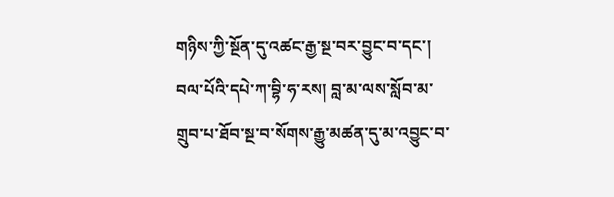གཉིས་ཀྱི་སྔོན་དུ་འཚང་རྒྱ་སྔ་བར་བྱུང་བ་དང་། བལ་པོའི་དཔེ་ཀ་བྷི་ཧ་རས། བླ་མ་ལས་སློབ་མ་གྲུབ་པ་ཐོབ་སྔ་བ་སོགས་རྒྱུ་མཚན་དུ་མ་འབྱུང་བ་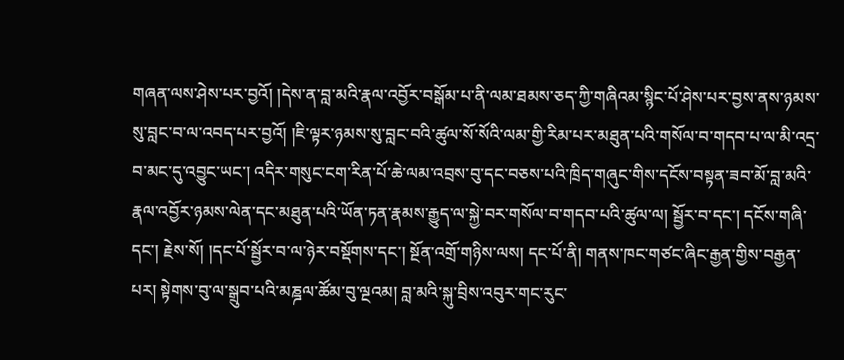གཞན་ལས་ཤེས་པར་བྱའོ། །དེས་ན་བླ་མའི་རྣལ་འབྱོར་བསྒོམ་པ་ནི་ལམ་ཐམས་ཅད་ཀྱི་གཞིའམ་སྙིང་པོ་ཤེས་པར་བྱས་ནས་ཉམས་སུ་བླང་བ་ལ་འབད་པར་བྱའོ། །ཇི་ལྟར་ཉམས་སུ་བླང་བའི་ཚུལ་སོ་སོའི་ལམ་གྱི་རིམ་པར་མཐུན་པའི་གསོལ་བ་གདབ་པ་ལ་མི་འདྲ་བ་མང་དུ་འབྱུང་ཡང་། འདིར་གསུང་ངག་རིན་པོ་ཆེ་ལམ་འབྲས་བུ་དང་བཅས་པའི་ཁྲིད་གཞུང་གིས་དངོས་བསྟན་ཟབ་མོ་བླ་མའི་རྣལ་འབྱོར་ཉམས་ལེན་དང་མཐུན་པའི་ཡོན་ཏན་རྣམས་རྒྱུད་ལ་སྐྱེ་བར་གསོལ་བ་གདབ་པའི་ཚུལ་ལ། སྦྱོར་བ་དང་། དངོས་གཞི་དང་། རྗེས་སོ། །དང་པོ་སྦྱོར་བ་ལ་ཉེར་བསྡོགས་དང་། སྔོན་འགྲོ་གཉིས་ལས། དང་པོ་ནི། གནས་ཁང་གཙང་ཞིང་རྒྱན་གྱིས་བརྒྱན་པར། སྟེགས་བུ་ལ་སྒྲུབ་པའི་མཎྜལ་ཚོམ་བུ་ལྔའམ། བླ་མའི་སྐུ་བྲིས་འབུར་གང་རུང་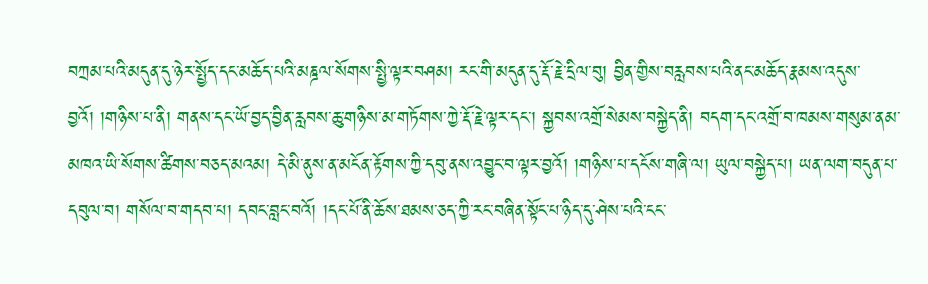བཀྲམ་པའི་མདུན་དུ་ཉེར་སྤྱོད་དང་མཆོད་པའི་མཎྜལ་སོགས་སྤྱི་ལྟར་བཤམ། རང་གི་མདུན་དུ་རྡོ་རྗེ་དྲིལ་བུ། བྱིན་གྱིས་བརླབས་པའི་ནང་མཆོད་རྣམས་འདུས་བྱའོ། །གཉིས་པ་ནི། གནས་དང་ཡོ་བྱད་བྱིན་རླབས་ཆུ་གཉིས་མ་གཏོགས་ཀྱེ་རྡོ་རྗེ་ལྟར་དང་། སྐྱབས་འགྲོ་སེམས་བསྐྱེད་ནི། བདག་དང་འགྲོ་བ་ཁམས་གསུམ་ནམ་མཁའ་ཡི་སོགས་ཚིགས་བཅད་མའམ། དེ་མི་ནུས་ན་མངོན་རྟོགས་ཀྱི་དབུ་ནས་འབྱུང་བ་ལྟར་བྱའོ། །གཉིས་པ་དངོས་གཞི་ལ། ཡུལ་བསྐྱེད་པ། ཡན་ལག་བདུན་པ་དབུལ་བ། གསོལ་བ་གདབ་པ། དབང་བླང་བའོ། །དང་པོ་ནི་ཆོས་ཐམས་ཅད་ཀྱི་རང་བཞིན་སྟོང་པ་ཉིད་དུ་ཤེས་པའི་ངང་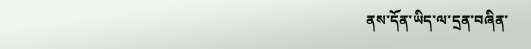ནས་དོན་ཡིད་ལ་དྲན་བཞིན་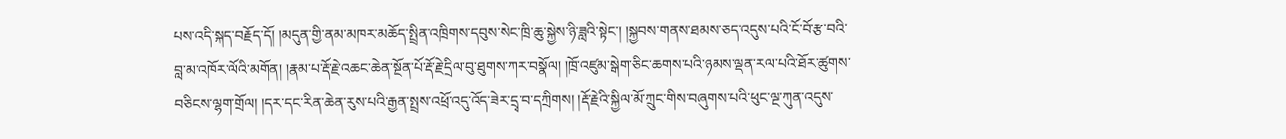པས་འདི་སྐད་བརྗོད་དོ། །མདུན་གྱི་ནམ་མཁར་མཆོད་སྤྲིན་འཁྲིགས་དབུས་སེང་ཁྲི་ཆུ་སྐྱེས་ཉི་ཟླའི་སྟེང་། །སྐྱབས་གནས་ཐམས་ཅད་འདུས་པའི་ངོ་བོ་རྩ་བའི་བླ་མ་འཁོར་ལོའི་མགོན། །རྣམ་པ་རྡོ་རྗེ་འཆང་ཆེན་སྔོན་པོ་རྡོ་རྗེ་དྲིལ་བུ་ཐུགས་ཀར་བསྣོལ། །ཁྲོ་འཛུམ་སྒེག་ཅིང་ཆགས་པའི་ཉམས་ལྡན་རལ་པའི་ཐོར་ཚུགས་བཅིངས་ལྷག་གྲོལ། །དར་དང་རིན་ཆེན་རུས་པའི་རྒྱན་སྤྲས་འཕྲོ་འདུ་འོད་ཟེར་དྲྭ་བ་དཀྲིགས། །རྡོ་རྗེའི་སྐྱིལ་མོ་ཀྲུང་གིས་བཞུགས་པའི་ཕུང་ལྔ་ཀུན་འདུས་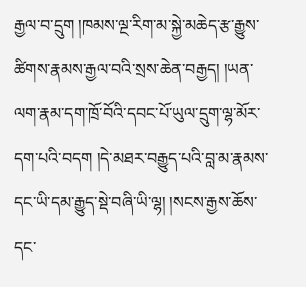རྒྱལ་བ་དྲུག །ཁམས་ལྔ་རིག་མ་སྐྱེ་མཆེད་རྩ་རྒྱུས་ཚིགས་རྣམས་རྒྱལ་བའི་སྲས་ཆེན་བརྒྱད། །ཡན་ལག་རྣམ་དག་ཁྲོ་བོའི་དབང་པོ་ཡུལ་དྲུག་ལྷ་མོར་དག་པའི་བདག །དེ་མཐར་བརྒྱུད་པའི་བླ་མ་རྣམས་དང་ཡི་དམ་རྒྱུད་སྡེ་བཞི་ཡི་ལྷ། །སངས་རྒྱས་ཆོས་དང་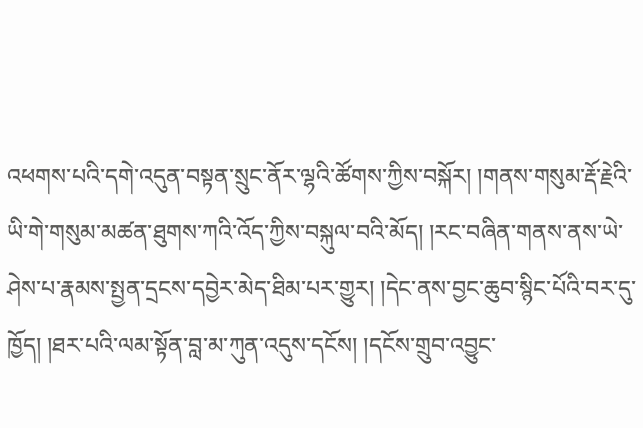འཕགས་པའི་དགེ་འདུན་བསྟན་སྲུང་ནོར་ལྷའི་ཚོགས་ཀྱིས་བསྐོར། །གནས་གསུམ་རྡོ་རྗེའི་ཡི་གེ་གསུམ་མཚན་ཐུགས་ཀའི་འོད་ཀྱིས་བསྐུལ་བའི་མོད། །རང་བཞིན་གནས་ནས་ཡེ་ཤེས་པ་རྣམས་སྤྱན་དྲངས་དབྱེར་མེད་ཐིམ་པར་གྱུར། །དེང་ནས་བྱང་ཆུབ་སྙིང་པོའི་བར་དུ་ཁྱོད། །ཐར་པའི་ལམ་སྟོན་བླ་མ་ཀུན་འདུས་དངོས། །དངོས་གྲུབ་འབྱུང་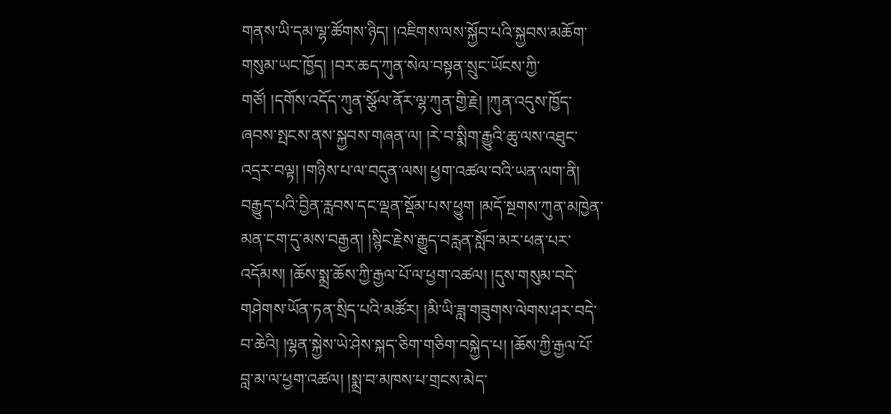གནས་ཡི་དམ་ལྷ་ཚོགས་ཉིད། །འཇིགས་ལས་སྐྱོབ་པའི་སྐྱབས་མཆོག་གསུམ་ཡང་ཁྱོད། །བར་ཆད་ཀུན་སེལ་བསྟན་སྲུང་ཡོངས་ཀྱི་གཙོ། །དགོས་འདོད་ཀུན་སྩོལ་ནོར་ལྷ་ཀུན་གྱི་རྗེ། །ཀུན་འདུས་ཁྱོད་ཞབས་སྤངས་ནས་སྐྱབས་གཞན་ལ། །རེ་བ་སྨིག་རྒྱུའི་ཆུ་ལས་འཐུང་འདྲར་བལྟ། །གཉིས་པ་ལ་བདུན་ལས། ཕྱག་འཚལ་བའི་ཡན་ལག་ནི། བརྒྱུད་པའི་བྱིན་རླབས་དང་ལྡན་སྡོམ་པས་ཕྱུག །མདོ་སྔགས་ཀུན་མཁྱེན་མན་ངག་དུ་མས་བརྒྱན། །སྙིང་རྗེས་རྒྱུད་བརླན་སློབ་མར་ཕན་པར་འདོམས། །ཆོས་སྨྲ་ཆོས་ཀྱི་རྒྱལ་པོ་ལ་ཕྱག་འཚལ། །དུས་གསུམ་བདེ་གཤེགས་ཡོན་ཏན་སྲིད་པའི་མཚོར། །མི་ཡི་ཟླ་གཟུགས་ལེགས་ཤར་བདེ་བ་ཆེའི། །ལྷན་སྐྱེས་ཡེ་ཤེས་སྐད་ཅིག་གཅིག་བསྐྱེད་པ། །ཆོས་ཀྱི་རྒྱལ་པོ་བླ་མ་ལ་ཕྱག་འཚལ། །སྨྲ་བ་མཁས་པ་གྲངས་མེད་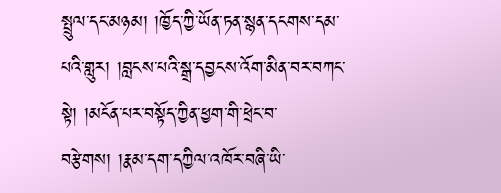སྤྲུལ་དང་མཉམ། །ཁྱོད་ཀྱི་ཡོན་ཏན་སྙན་དངགས་དམ་པའི་གླུར། །བླངས་པའི་སྒྲ་དབྱངས་འོག་མིན་བར་བཀང་སྟེ། །མངོན་པར་བསྟོད་ཀྱིན་ཕྱག་གི་ཕྲེང་བ་བརྩེགས། །རྣམ་དག་དཀྱིལ་འཁོར་བཞི་ཡི་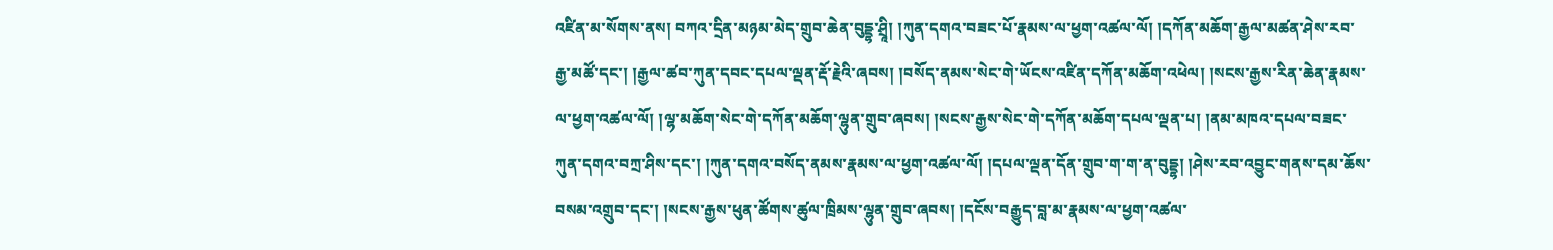འཛིན་མ་སོགས་ནས། བཀའ་དྲིན་མཉམ་མེད་གྲུབ་ཆེན་བུདྡྷ་ཤྲཱི། །ཀུན་དགའ་བཟང་པོ་རྣམས་ལ་ཕྱག་འཚལ་ལོ། །དཀོན་མཆོག་རྒྱལ་མཚན་ཤེས་རབ་རྒྱ་མཚོ་དང་། །རྒྱལ་ཚབ་ཀུན་དབང་དཔལ་ལྡན་རྡོ་རྗེའི་ཞབས། །བསོད་ནམས་སེང་གེ་ཡོངས་འཛིན་དཀོན་མཆོག་འཕེལ། །སངས་རྒྱས་རིན་ཆེན་རྣམས་ལ་ཕྱག་འཚལ་ལོ། །ལྷ་མཆོག་སེང་གེ་དཀོན་མཆོག་ལྷུན་གྲུབ་ཞབས། །སངས་རྒྱས་སེང་གེ་དཀོན་མཆོག་དཔལ་ལྡན་པ། །ནམ་མཁའ་དཔལ་བཟང་ཀུན་དགའ་བཀྲ་ཤིས་དང་། །ཀུན་དགའ་བསོད་ནམས་རྣམས་ལ་ཕྱག་འཚལ་ལོ། །དཔལ་ལྡན་དོན་གྲུབ་ག་ག་ན་བུདྡྷ། །ཤེས་རབ་འབྱུང་གནས་དམ་ཆོས་བསམ་འགྲུབ་དང་། །སངས་རྒྱས་ཕུན་ཚོགས་ཚུལ་ཁྲིམས་ལྷུན་གྲུབ་ཞབས། །དངོས་བརྒྱུད་བླ་མ་རྣམས་ལ་ཕྱག་འཚལ་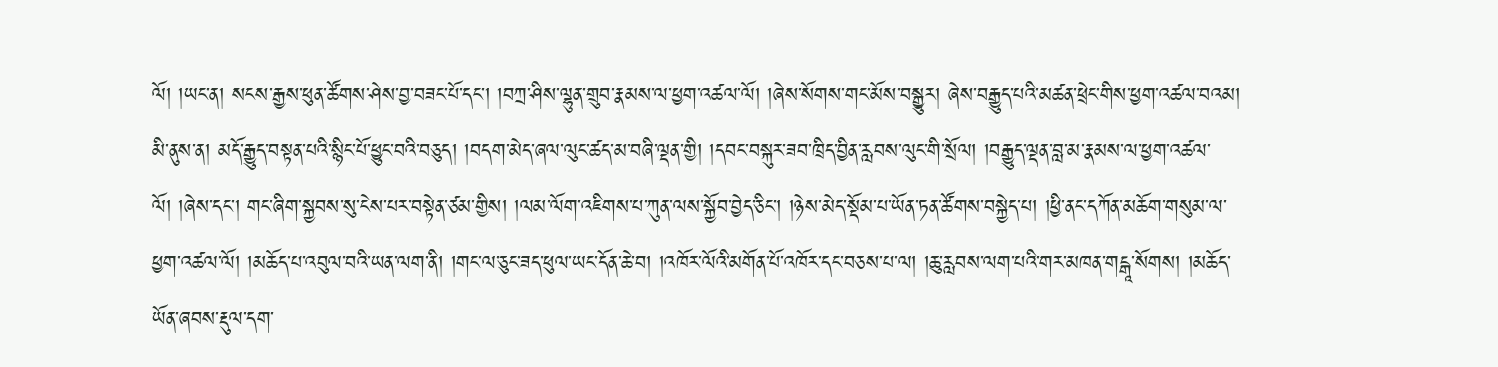ལོ། །ཡང་ན། སངས་རྒྱས་ཕུན་ཚོགས་ཤེས་བྱ་བཟང་པོ་དང་། །བཀྲ་ཤིས་ལྷུན་གྲུབ་རྣམས་ལ་ཕྱག་འཚལ་ལོ། །ཞེས་སོགས་གང་མོས་བསྒྱུར། ཞེས་བརྒྱུད་པའི་མཚན་ཕྲེང་གིས་ཕྱག་འཚལ་བའམ། མི་ནུས་ན། མདོ་རྒྱུད་བསྟན་པའི་སྙིང་པོ་ཕྱུང་བའི་བཅུད། །བདག་མེད་ཞལ་ལུང་ཚད་མ་བཞི་ལྡན་གྱི། །དབང་བསྐུར་ཟབ་ཁྲིད་བྱིན་རླབས་ལུང་གི་སྲོལ། །བརྒྱུད་ལྡན་བླ་མ་རྣམས་ལ་ཕྱག་འཚལ་ལོ། །ཞེས་དང་། གང་ཞིག་སྐྱབས་སུ་ངེས་པར་བསྟེན་ཙམ་གྱིས། །ལམ་ལོག་འཇིགས་པ་ཀུན་ལས་སྐྱོབ་བྱེད་ཅིང་། །ཉེས་མེད་སྡོམ་པ་ཡོན་ཏན་ཚོགས་བསྐྱེད་པ། །ཕྱི་ནང་དཀོན་མཆོག་གསུམ་ལ་ཕྱག་འཚལ་ལོ། །མཆོད་པ་འབུལ་བའི་ཡན་ལག་ནི། །གང་ལ་ཅུང་ཟད་ཕུལ་ཡང་དོན་ཆེ་བ། །འཁོར་ལོའི་མགོན་པོ་འཁོར་དང་བཅས་པ་ལ། །ཆུ་རླབས་ལག་པའི་གར་མཁན་གངྒཱ་སོགས། །མཆོད་ཡོན་ཞབས་རྡུལ་དག་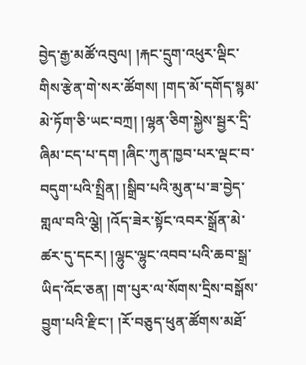བྱེད་རྒྱ་མཚོ་འབུལ། །རྐང་དྲུག་འཕུར་ལྡིང་གིས་རྩེན་གེ་སར་ཚོགས། །གད་མོ་དགོད་སྙམ་མེ་ཏོག་ཅི་ཡང་བཀྲ། །ལྷན་ཅིག་སྐྱེས་སྦྱར་དྲི་ཞིམ་ངད་པ་དག །ཞིང་ཀུན་ཁྱབ་པར་ལྡང་བ་བདུག་པའི་སྤྲིན། །སྒྲིབ་པའི་མུན་པ་ཟ་བྱེད་གླལ་བའི་ལྕེ། །འོད་ཟེར་སྟོང་འབར་སྒྲོན་མེ་ཚར་དུ་དངར། །ལྷུང་ལྷུང་འབབ་པའི་ཆབ་སྒྲ་ཡིད་འོང་ཅན། །ག་པུར་ལ་སོགས་དྲིས་བསྒོས་བྱུག་པའི་རྫིང་། །རོ་བཅུད་ཕུན་ཚོགས་མཐོ་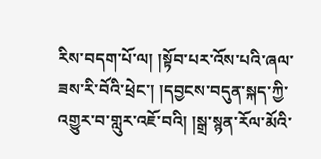རིས་བདག་པོ་ལ། །སྟོབ་པར་འོས་པའི་ཞལ་ཟས་རི་བོའི་ཕྲེང་། །དབྱངས་བདུན་སྐད་ཀྱི་འགྱུར་བ་གླུར་འཇོ་བའི། །སྒྲ་སྙན་རོལ་མོའི་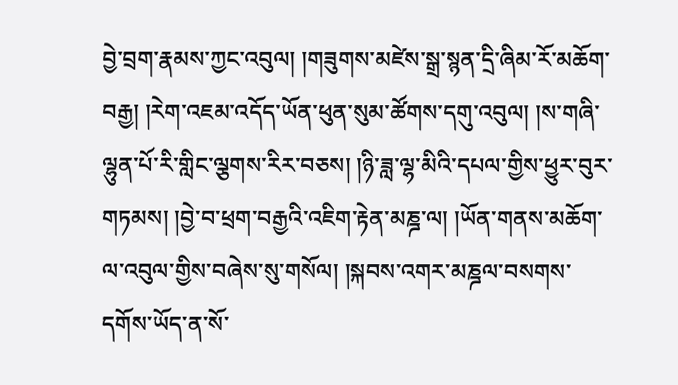བྱེ་བྲག་རྣམས་ཀྱང་འབུལ། །གཟུགས་མཛེས་སྒྲ་སྙན་དྲི་ཞིམ་རོ་མཆོག་བརྒྱ། །རེག་འཇམ་འདོད་ཡོན་ཕུན་སུམ་ཚོགས་དགུ་འབུལ། །ས་གཞི་ལྷུན་པོ་རི་གླིང་ལྕགས་རིར་བཅས། །ཉི་ཟླ་ལྷ་མིའི་དཔལ་གྱིས་ཕྱུར་བུར་གཏམས། །བྱེ་བ་ཕྲག་བརྒྱའི་འཇིག་རྟེན་མཎྜ་ལ། །ཡོན་གནས་མཆོག་ལ་འབུལ་གྱིས་བཞེས་སུ་གསོལ། །སྐབས་འགར་མཎྜལ་བསགས་དགོས་ཡོད་ན་སོ་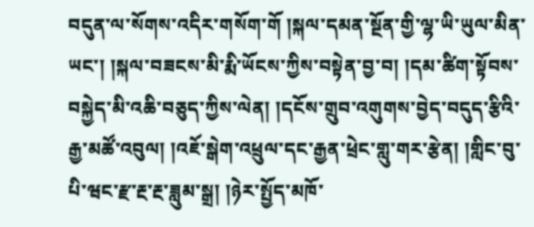བདུན་ལ་སོགས་འདིར་གསོག་གོ །སྐལ་དམན་སྔོན་གྱི་ལྷ་ཡི་ཡུལ་མིན་ཡང་། །སྐལ་བཟངས་མི་རྨི་ཡོངས་ཀྱིས་བསྟེན་བྱ་བ། །དམ་ཚིག་སྟོབས་བསྐྱེད་མི་འཆི་བཅུད་ཀྱིས་ལེན། །དངོས་གྲུབ་འགུགས་བྱེད་བདུད་རྩིའི་རྒྱ་མཚོ་འབུལ། །འཇོ་སྒེག་འཕྲུལ་དང་རྒྱན་ཕྲེང་གླུ་གར་རྩེན། །གླིང་བུ་པི་ཝང་རྫ་རྔ་རྔ་ཟླུམ་སྒྲ། །ཉེར་སྤྱོད་མཁོ་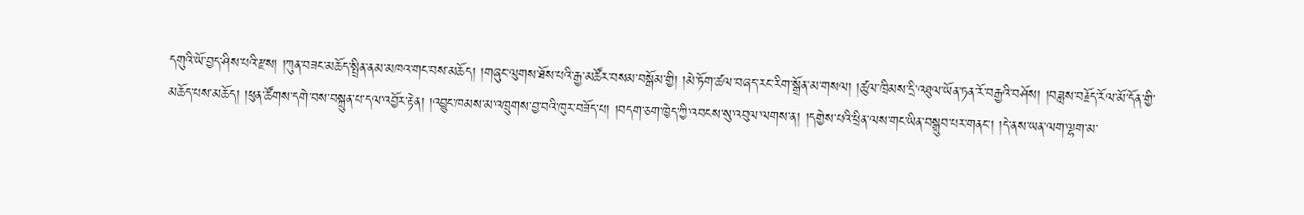དགུའི་ཡོ་བྱད་ཤིས་པའི་རྫས། །ཀུན་བཟང་མཆོད་སྤྲིན་ནམ་མཁའ་གང་བས་མཆོད། །གཞུང་ལུགས་ཐོས་པའི་རྒྱ་མཚོར་བསམ་བསྒོམ་གྱི། །མེ་ཏོག་ཚལ་བཞད་རང་རིག་སྒྲོན་མ་གསལ། །ཚུལ་ཁྲིམས་དྲི་འཐུལ་ཡོན་ཏན་རོ་བརྒྱའི་བཤོས། །བཟླས་བརྗོད་རོལ་མོ་དོན་གྱི་མཆོད་པས་མཆོད། །ཕུན་ཚོགས་དགེ་བས་བསྐྲུན་པ་དལ་འབྱོར་རྟེན། །འབྱུང་ཁམས་མ་འཁྲུགས་བྱ་བའི་ཁུར་བཟོད་པ། །བདག་ཅག་ཁྱེད་ཀྱི་འབངས་སུ་འབུལ་ལགས་ན། །དགྱེས་པའི་ཕྲིན་ལས་གང་ཡིན་བསྒྲུབ་པར་གནང་། །དེ་ནས་ཡན་ལག་ལྷག་མ་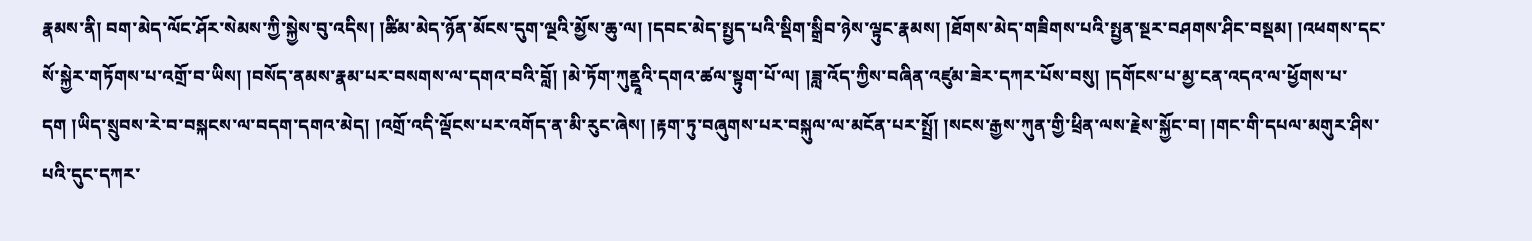རྣམས་ནི། བག་མེད་ལོང་ཤོར་སེམས་ཀྱི་སྐྱེས་བུ་འདིས། །ཚིམ་མེད་ཉོན་མོངས་དུག་ལྔའི་མྱོས་ཆུ་ལ། །དབང་མེད་སྤྱད་པའི་སྡིག་སྒྲིབ་ཉེས་ལྟུང་རྣམས། །ཐོགས་མེད་གཟིགས་པའི་སྤྱན་སྔར་བཤགས་ཤིང་བསྡམ། །འཕགས་དང་སོ་སྐྱེར་གཏོགས་པ་འགྲོ་བ་ཡིས། །བསོད་ནམས་རྣམ་པར་བསགས་ལ་དགའ་བའི་བློ། །མེ་ཏོག་ཀུནྡཱའི་དགའ་ཚལ་སྟུག་པོ་ལ། །ཟླ་འོད་ཀྱིས་བཞིན་འཛུམ་ཟེར་དཀར་པོས་བསུ། །དགོངས་པ་མྱ་ངན་འདའ་ལ་ཕྱོགས་པ་དག །ཡིད་སྲུབས་རེ་བ་བསྐངས་ལ་བདག་དགའ་མེད། །འགྲོ་འདི་ལྡོངས་པར་འགོད་ན་མི་རུང་ཞེས། །རྟག་ཏུ་བཞུགས་པར་བསྐུལ་ལ་མངོན་པར་སྤྲོ། །སངས་རྒྱས་ཀུན་གྱི་ཕྲིན་ལས་རྗེས་སྐྱོང་བ། །གང་གི་དཔལ་མགུར་ཤིས་པའི་དུང་དཀར་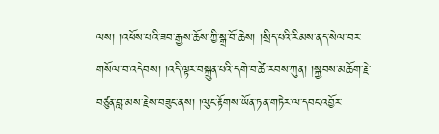ལས། །འཕོས་པའི་ཟབ་རྒྱས་ཆོས་ཀྱི་སྒྲ་བོ་ཆེས། །སྲིད་པའི་རིམས་ནད་སེལ་བར་གསོལ་བ་འདེབས། །འདི་ལྟར་བསྐྲུན་པའི་དགེ་བ་ཚེ་རབས་ཀུན། །སྐྱབས་མཆོག་རྗེ་བཙུན་བླ་མས་རྗེས་བཟུང་ནས། །ལུང་རྟོགས་ཡོན་ཏན་གཏེར་ལ་དབང་འབྱོར་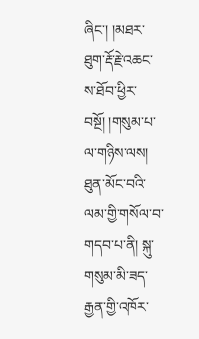ཞིང་། །མཐར་ཐུག་རྡོ་རྗེ་འཆང་ས་ཐོབ་ཕྱིར་བསྔོ། །གསུམ་པ་ལ་གཉིས་ལས། ཐུན་མོང་བའི་ལམ་གྱི་གསོལ་བ་གདབ་པ་ནི། སྐུ་གསུམ་མི་ཟད་རྒྱན་གྱི་འཁོར་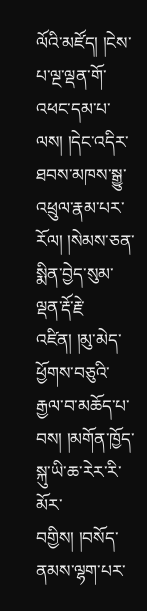ལོའི་མཛོད། །ངེས་པ་ལྔ་ལྡན་གོ་འཕང་དམ་པ་ལས། །དེང་འདིར་ཐབས་མཁས་སྒྱུ་འཕྲུལ་རྣམ་པར་རོལ། །སེམས་ཅན་སྨིན་བྱེད་སུམ་ལྡན་རྡོ་རྗེ་འཛིན། །མུ་མེད་ཕྱོགས་བཅུའི་རྒྱལ་བ་མཆོད་པ་བས། །མགོན་ཁྱོད་སྐུ་ཡི་ཆ་རེར་རི་མོར་བགྱིས། །བསོད་ནམས་ལྷག་པར་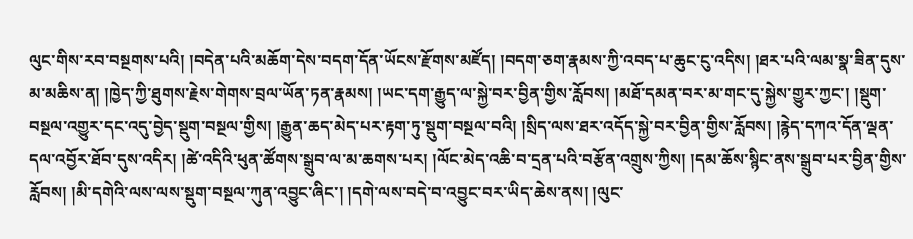ལུང་གིས་རབ་བསྔགས་པའི། །བདེན་པའི་མཆོག་དེས་བདག་དོན་ཡོངས་རྫོགས་མཛོད། །བདག་ཅག་རྣམས་ཀྱི་འབད་པ་ཆུང་ངུ་འདིས། །ཐར་པའི་ལམ་སྣ་ཟིན་དུས་མ་མཆིས་ན། །ཁྱེད་ཀྱི་ཐུགས་རྗེས་གེགས་བྲལ་ཡོན་ཏན་རྣམས། །ཡང་དག་རྒྱུད་ལ་སྐྱེ་བར་བྱིན་གྱིས་རློབས། །མཐོ་དམན་བར་མ་གང་དུ་སྐྱེས་གྱུར་ཀྱང་། །སྡུག་བསྔལ་འགྱུར་དང་འདུ་བྱེད་སྡུག་བསྔལ་གྱིས། །རྒྱུན་ཆད་མེད་པར་རྟག་ཏུ་སྡུག་བསྔལ་བའི། །སྲིད་ལས་ཐར་འདོད་སྐྱེ་བར་བྱིན་གྱིས་རློབས། །རྙེད་དཀའ་དོན་ལྡན་དལ་འབྱོར་ཐོབ་དུས་འདིར། །ཚེ་འདིའི་ཕུན་ཚོགས་སྒྲུབ་ལ་མ་ཆགས་པར། །ལོང་མེད་འཆི་བ་དྲན་པའི་བརྩོན་འགྲུས་ཀྱིས། །དམ་ཆོས་སྙིང་ནས་སྒྲུབ་པར་བྱིན་གྱིས་རློབས། །མི་དགེའི་ལས་ལས་སྡུག་བསྔལ་ཀུན་འབྱུང་ཞིང་། །དགེ་ལས་བདེ་བ་འབྱུང་བར་ཡིད་ཆེས་ནས། །ལུང་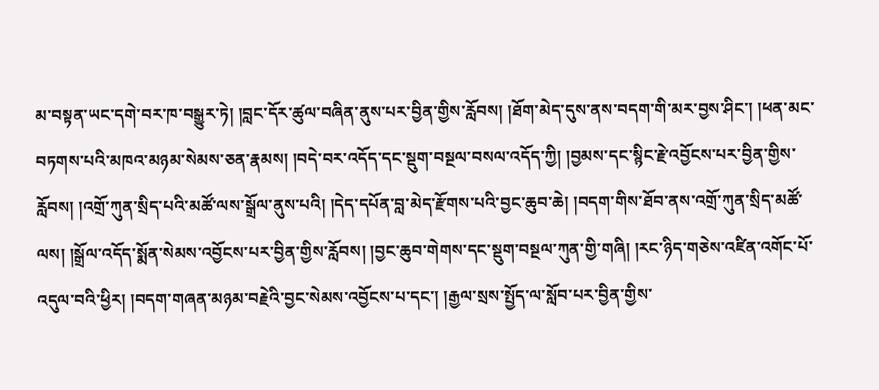མ་བསྟན་ཡང་དགེ་བར་ཁ་བསྒྱུར་ཏེ། །བླང་དོར་ཚུལ་བཞིན་ནུས་པར་བྱིན་གྱིས་རློབས། །ཐོག་མེད་དུས་ནས་བདག་གི་མར་བྱས་ཤིང་། །ཕན་མང་བཏགས་པའི་མཁའ་མཉམ་སེམས་ཅན་རྣམས། །བདེ་བར་འདོད་དང་སྡུག་བསྔལ་བསལ་འདོད་ཀྱི། །བྱམས་དང་སྙིང་རྗེ་འབྱོངས་པར་བྱིན་གྱིས་རློབས། །འགྲོ་ཀུན་སྲིད་པའི་མཚོ་ལས་སྒྲོལ་ནུས་པའི། །དེད་དཔོན་བླ་མེད་རྫོགས་པའི་བྱང་ཆུབ་ཆེ། །བདག་གིས་ཐོབ་ནས་འགྲོ་ཀུན་སྲིད་མཚོ་ལས། །སྒྲོལ་འདོད་སྨོན་སེམས་འབྱོངས་པར་བྱིན་གྱིས་རློབས། །བྱང་ཆུབ་གེགས་དང་སྡུག་བསྔལ་ཀུན་གྱི་གཞི། །རང་ཉིད་གཅེས་འཛིན་འགོང་པོ་འདུལ་བའི་ཕྱིར། །བདག་གཞན་མཉམ་བརྗེའི་བྱང་སེམས་འབྱོངས་པ་དང་། །རྒྱལ་སྲས་སྤྱོད་ལ་སློབ་པར་བྱིན་གྱིས་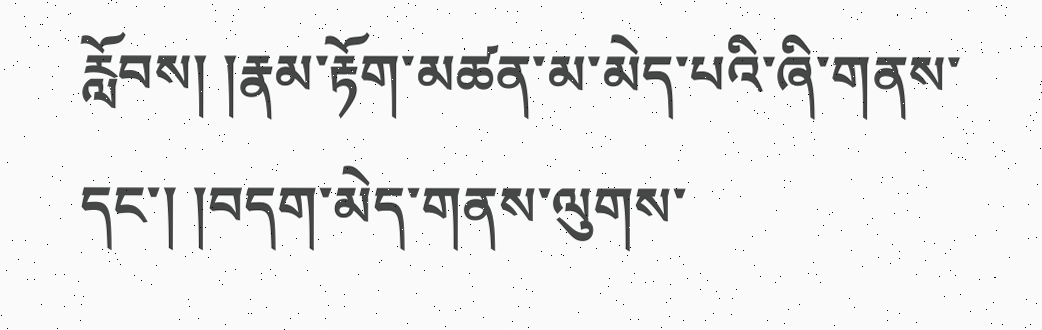རློབས། །རྣམ་རྟོག་མཚན་མ་མེད་པའི་ཞི་གནས་དང་། །བདག་མེད་གནས་ལུགས་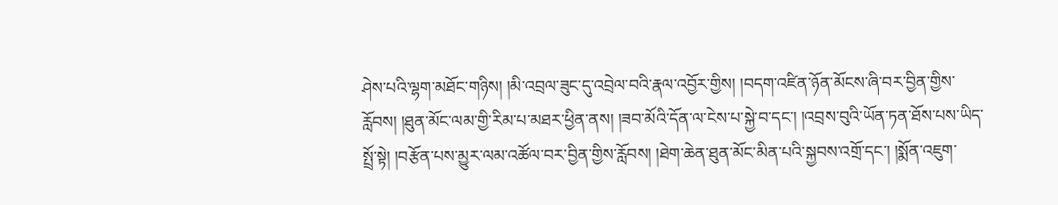ཤེས་པའི་ལྷག་མཐོང་གཉིས། །མི་འབྲལ་ཟུང་དུ་འབྲེལ་བའི་རྣལ་འབྱོར་གྱིས། །བདག་འཛིན་ཉོན་མོངས་ཞི་བར་བྱིན་གྱིས་རློབས། །ཐུན་མོང་ལམ་གྱི་རིམ་པ་མཐར་ཕྱིན་ནས། །ཟབ་མོའི་དོན་ལ་ངེས་པ་སྐྱེ་བ་དང་། །འབྲས་བུའི་ཡོན་ཏན་ཐོས་པས་ཡིད་སྤྲོ་སྟེ། །བརྩོན་པས་མྱུར་ལམ་འཚོལ་བར་བྱིན་གྱིས་རློབས། །ཐེག་ཆེན་ཐུན་མོང་མིན་པའི་སྐྱབས་འགྲོ་དང་། །སྨོན་འཇུག་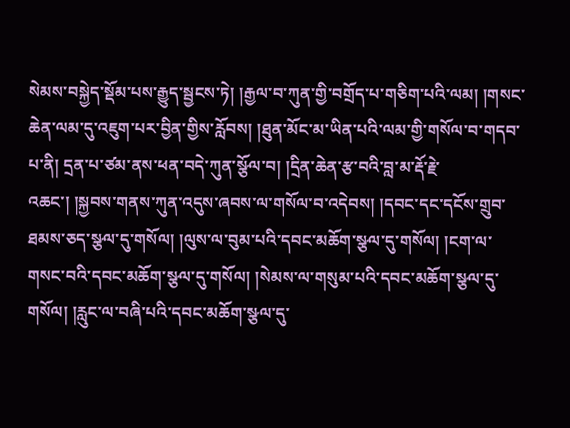སེམས་བསྐྱེད་སྡོམ་པས་རྒྱུད་སྦྱངས་ཏེ། །རྒྱལ་བ་ཀུན་གྱི་བགྲོད་པ་གཅིག་པའི་ལམ། །གསང་ཆེན་ལམ་དུ་འཇུག་པར་བྱིན་གྱིས་རློབས། །ཐུན་མོང་མ་ཡིན་པའི་ལམ་གྱི་གསོལ་བ་གདབ་པ་ནི། དྲན་པ་ཙམ་ནས་ཕན་བདེ་ཀུན་སྩོལ་བ། །དྲིན་ཆེན་རྩ་བའི་བླ་མ་རྡོ་རྗེ་འཆང་། །སྐྱབས་གནས་ཀུན་འདུས་ཞབས་ལ་གསོལ་བ་འདེབས། །དབང་དང་དངོས་གྲུབ་ཐམས་ཅད་སྩལ་དུ་གསོལ། །ལུས་ལ་བུམ་པའི་དབང་མཆོག་སྩལ་དུ་གསོལ། །ངག་ལ་གསང་བའི་དབང་མཆོག་སྩལ་དུ་གསོལ། །སེམས་ལ་གསུམ་པའི་དབང་མཆོག་སྩལ་དུ་གསོལ། །རླུང་ལ་བཞི་པའི་དབང་མཆོག་སྩལ་དུ་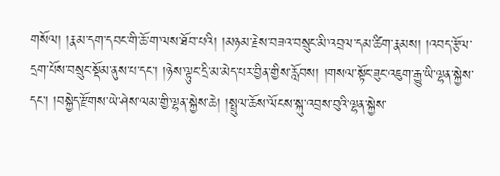གསོལ། །རྣམ་དག་དབང་གི་ཆོ་ག་ལས་ཐོབ་པའི། །མཉམ་རྗེས་བཟའ་བསྲུང་མི་འབྲལ་དམ་ཚིག་རྣམས། །འབད་རྩོལ་དྲག་པོས་བསྲུང་སྡོམ་ནུས་པ་དང་། །ཉེས་ལྟུང་དྲི་མ་མེད་པར་བྱིན་གྱིས་རློབས། །གསལ་སྟོང་ཟུང་འཇུག་རྒྱུ་ཡི་ལྷན་སྐྱེས་དང་། །བསྐྱེད་རྫོགས་ཡེ་ཤེས་ལམ་གྱི་ལྷན་སྐྱེས་ཆེ། །སྤྲུལ་ཆོས་ལོངས་སྐུ་འབྲས་བུའི་ལྷན་སྐྱེས་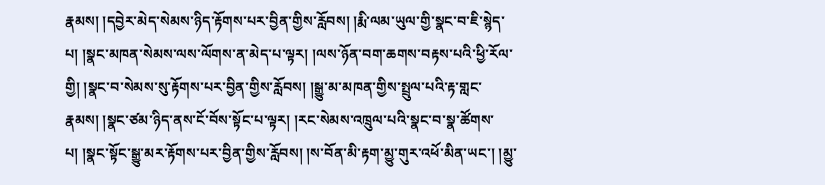རྣམས། །དབྱེར་མེད་སེམས་ཉིད་རྟོགས་པར་བྱིན་གྱིས་རློབས། །རྨི་ལམ་ཡུལ་གྱི་སྣང་བ་ཇི་སྙེད་པ། །སྣང་མཁན་སེམས་ལས་ལོགས་ན་མེད་པ་ལྟར། །ལས་ཉོན་བག་ཆགས་བརྟས་པའི་ཕྱི་རོལ་གྱི། །སྣང་བ་སེམས་སུ་རྟོགས་པར་བྱིན་གྱིས་རློབས། །སྒྱུ་མ་མཁན་གྱིས་སྤྲུལ་པའི་རྟ་གླང་རྣམས། །སྣང་ཙམ་ཉིད་ནས་ངོ་བོས་སྟོང་པ་ལྟར། །རང་སེམས་འཁྲུལ་པའི་སྣང་བ་སྣ་ཚོགས་པ། །སྣང་སྟོང་སྒྱུ་མར་རྟོགས་པར་བྱིན་གྱིས་རློབས། །ས་བོན་མི་རྟག་མྱུ་གུར་འཕོ་མིན་ཡང་། །མྱུ་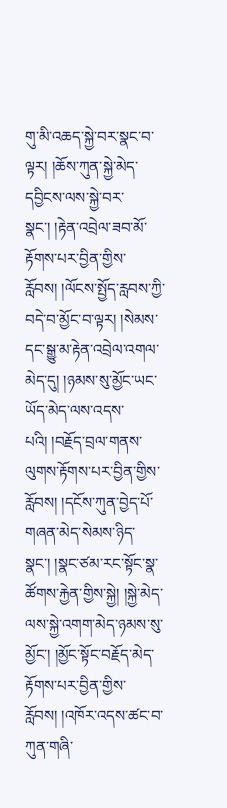གུ་མི་འཆད་སྐྱེ་བར་སྣང་བ་ལྟར། །ཆོས་ཀུན་སྐྱེ་མེད་དབྱིངས་ལས་སྐྱེ་བར་སྣང་། །རྟེན་འབྲེལ་ཟབ་མོ་རྟོགས་པར་བྱིན་གྱིས་རློབས། །ལོངས་སྤྱོད་རླབས་ཀྱི་བདེ་བ་མྱོང་བ་ལྟར། །སེམས་དང་སྒྱུ་མ་རྟེན་འབྲེལ་འགལ་མེད་དུ། །ཉམས་སུ་མྱོང་ཡང་ཡོད་མེད་ལས་འདས་པའི། །བརྗོད་བྲལ་གནས་ལུགས་རྟོགས་པར་བྱིན་གྱིས་རློབས། །དངོས་ཀུན་བྱེད་པོ་གཞན་མེད་སེམས་ཉིད་སྣང་། །སྣང་ཙམ་རང་སྟོང་སྣ་ཚོགས་རྐྱེན་གྱིས་སྐྱེ། །སྐྱེ་མེད་ལས་སྐྱེ་འགག་མེད་ཉམས་སུ་མྱོང་། །མྱོང་སྟོང་བརྗོད་མེད་རྟོགས་པར་བྱིན་གྱིས་རློབས། །འཁོར་འདས་ཚང་བ་ཀུན་གཞི་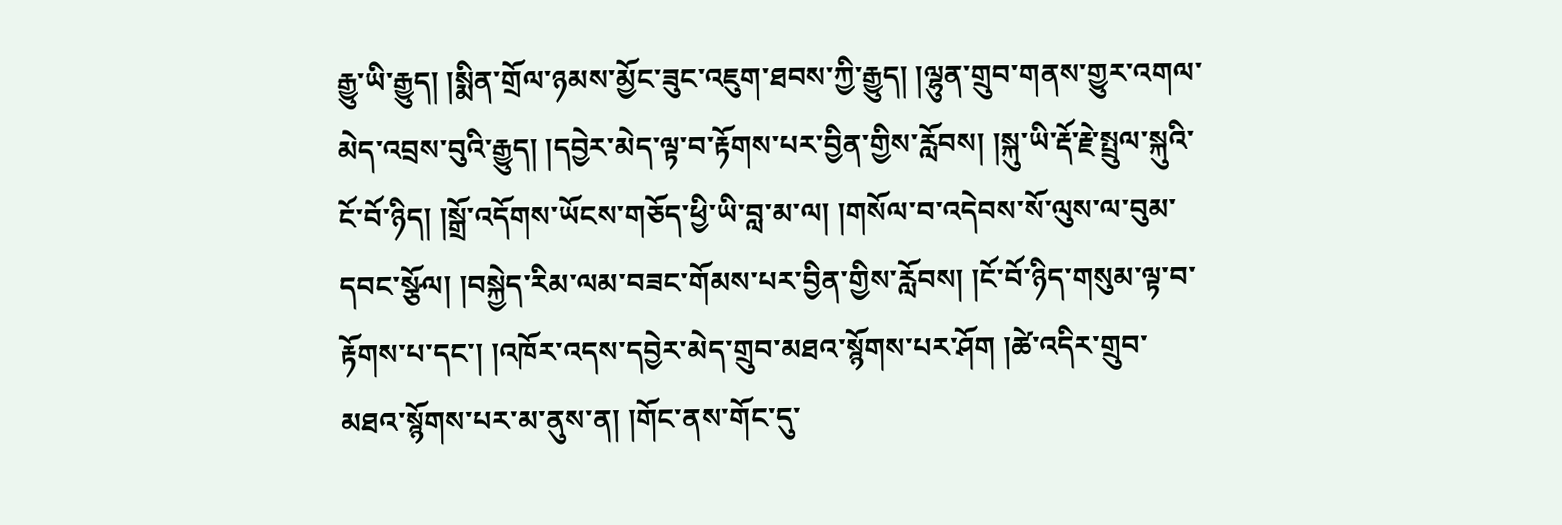རྒྱུ་ཡི་རྒྱུད། །སྨིན་གྲོལ་ཉམས་མྱོང་ཟུང་འཇུག་ཐབས་ཀྱི་རྒྱུད། །ལྷུན་གྲུབ་གནས་གྱུར་འགལ་མེད་འབྲས་བུའི་རྒྱུད། །དབྱེར་མེད་ལྟ་བ་རྟོགས་པར་བྱིན་གྱིས་རློབས། །སྐུ་ཡི་རྡོ་རྗེ་སྤྲུལ་སྐུའི་ངོ་བོ་ཉིད། །སྒྲོ་འདོགས་ཡོངས་གཅོད་ཕྱི་ཡི་བླ་མ་ལ། །གསོལ་བ་འདེབས་སོ་ལུས་ལ་བུམ་དབང་སྩོལ། །བསྐྱེད་རིམ་ལམ་བཟང་གོམས་པར་བྱིན་གྱིས་རློབས། །ངོ་བོ་ཉིད་གསུམ་ལྟ་བ་རྟོགས་པ་དང་། །འཁོར་འདས་དབྱེར་མེད་གྲུབ་མཐའ་སྙོགས་པར་ཤོག །ཚེ་འདིར་གྲུབ་མཐའ་སྙོགས་པར་མ་ནུས་ན། །གོང་ནས་གོང་དུ་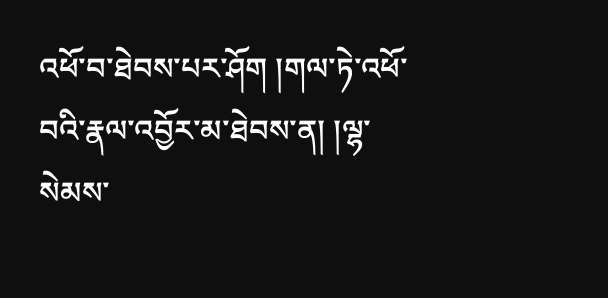འཕོ་བ་ཐེབས་པར་ཤོག །གལ་ཏེ་འཕོ་བའི་རྣལ་འབྱོར་མ་ཐེབས་ན། །ལྷ་སེམས་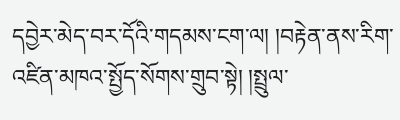དབྱེར་མེད་བར་དོའི་གདམས་ངག་ལ། །བརྟེན་ནས་རིག་འཛིན་མཁའ་སྤྱོད་སོགས་གྲུབ་སྟེ། །སྤྲུལ་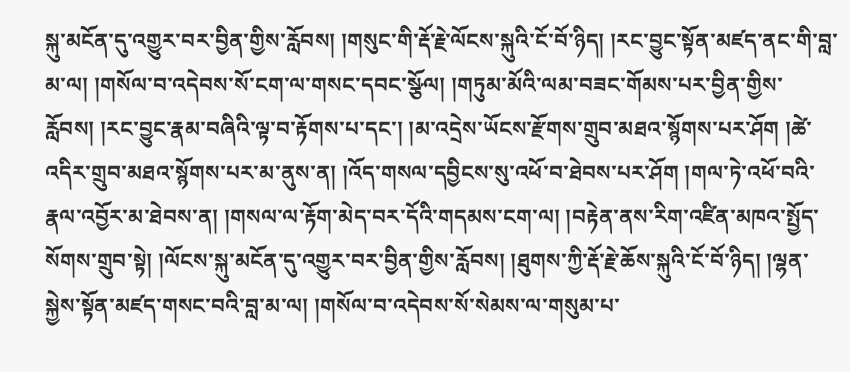སྐུ་མངོན་དུ་འགྱུར་བར་བྱིན་གྱིས་རློབས། །གསུང་གི་རྡོ་རྗེ་ལོངས་སྐུའི་ངོ་བོ་ཉིད། །རང་བྱུང་སྟོན་མཛད་ནང་གི་བླ་མ་ལ། །གསོལ་བ་འདེབས་སོ་ངག་ལ་གསང་དབང་སྩོལ། །གཏུམ་མོའི་ལམ་བཟང་གོམས་པར་བྱིན་གྱིས་རློབས། །རང་བྱུང་རྣམ་བཞིའི་ལྟ་བ་རྟོགས་པ་དང་། །མ་འདྲེས་ཡོངས་རྫོགས་གྲུབ་མཐའ་སྙོགས་པར་ཤོག །ཚེ་འདིར་གྲུབ་མཐའ་སྙོགས་པར་མ་ནུས་ན། །འོད་གསལ་དབྱིངས་སུ་འཕོ་བ་ཐེབས་པར་ཤོག །གལ་ཏེ་འཕོ་བའི་རྣལ་འབྱོར་མ་ཐེབས་ན། །གསལ་ལ་རྟོག་མེད་བར་དོའི་གདམས་ངག་ལ། །བརྟེན་ནས་རིག་འཛིན་མཁའ་སྤྱོད་སོགས་གྲུབ་སྟེ། །ལོངས་སྐུ་མངོན་དུ་འགྱུར་བར་བྱིན་གྱིས་རློབས། །ཐུགས་ཀྱི་རྡོ་རྗེ་ཆོས་སྐུའི་ངོ་བོ་ཉིད། །ལྷན་སྐྱེས་སྟོན་མཛད་གསང་བའི་བླ་མ་ལ། །གསོལ་བ་འདེབས་སོ་སེམས་ལ་གསུམ་པ་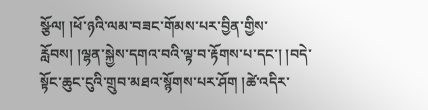སྩོལ། །ཕོ་ཉའི་ལམ་བཟང་གོམས་པར་བྱིན་གྱིས་རློབས། །ལྷན་སྐྱེས་དགའ་བའི་ལྟ་བ་རྟོགས་པ་དང་། །བདེ་སྟོང་ཆུང་ངུའི་གྲུབ་མཐའ་སྙོགས་པར་ཤོག །ཚེ་འདིར་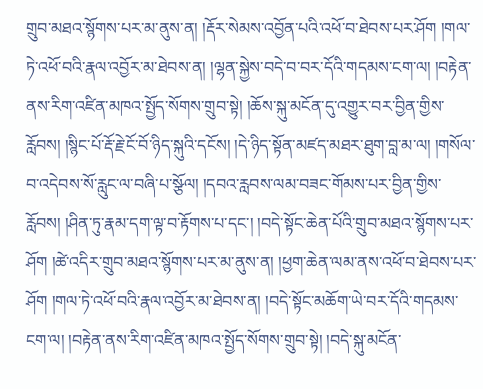གྲུབ་མཐའ་སྙོགས་པར་མ་ནུས་ན། །རྡོར་སེམས་འབྱོན་པའི་འཕོ་བ་ཐེབས་པར་ཤོག །གལ་ཏེ་འཕོ་བའི་རྣལ་འབྱོར་མ་ཐེབས་ན། །ལྷན་སྐྱེས་བདེ་བ་བར་དོའི་གདམས་ངག་ལ། །བརྟེན་ནས་རིག་འཛིན་མཁའ་སྤྱོད་སོགས་གྲུབ་སྟེ། །ཆོས་སྐུ་མངོན་དུ་འགྱུར་བར་བྱིན་གྱིས་རློབས། །སྙིང་པོ་རྡོ་རྗེ་ངོ་བོ་ཉིད་སྐུའི་དངོས། །དེ་ཉིད་སྟོན་མཛད་མཐར་ཐུག་བླ་མ་ལ། །གསོལ་བ་འདེབས་སོ་རླུང་ལ་བཞི་པ་སྩོལ། །དབའ་རླབས་ལམ་བཟང་གོམས་པར་བྱིན་གྱིས་རློབས། །ཤིན་ཏུ་རྣམ་དག་ལྟ་བ་རྟོགས་པ་དང་། །བདེ་སྟོང་ཆེན་པོའི་གྲུབ་མཐའ་སྙོགས་པར་ཤོག །ཚེ་འདིར་གྲུབ་མཐའ་སྙོགས་པར་མ་ནུས་ན། །ཕྱག་ཆེན་ལམ་ནས་འཕོ་བ་ཐེབས་པར་ཤོག །གལ་ཏེ་འཕོ་བའི་རྣལ་འབྱོར་མ་ཐེབས་ན། །བདེ་སྟོང་མཆོག་ཡེ་བར་དོའི་གདམས་ངག་ལ། །བརྟེན་ནས་རིག་འཛིན་མཁའ་སྤྱོད་སོགས་གྲུབ་སྟེ། །བདེ་སྐུ་མངོན་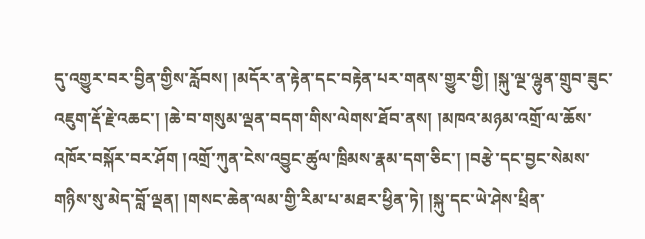དུ་འགྱུར་བར་བྱིན་གྱིས་རློབས། །མདོར་ན་རྟེན་དང་བརྟེན་པར་གནས་གྱུར་གྱི། །སྐུ་ལྔ་ལྷུན་གྲུབ་ཟུང་འཇུག་རྡོ་རྗེ་འཆང་། །ཆེ་བ་གསུམ་ལྡན་བདག་གིས་ལེགས་ཐོབ་ནས། །མཁའ་མཉམ་འགྲོ་ལ་ཆོས་འཁོར་བསྐོར་བར་ཤོག །འགྲོ་ཀུན་ངེས་འབྱུང་ཚུལ་ཁྲིམས་རྣམ་དག་ཅིང་། །བརྩེ་དང་བྱང་སེམས་གཉིས་སུ་མེད་བློ་ལྡན། །གསང་ཆེན་ལམ་གྱི་རིམ་པ་མཐར་ཕྱིན་ཏེ། །སྐུ་དང་ཡེ་ཤེས་ཕྲིན་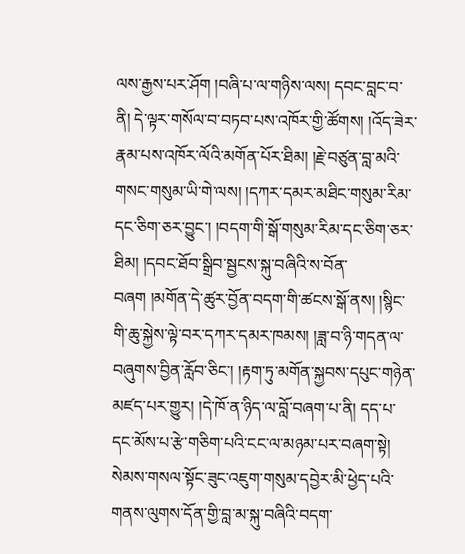ལས་རྒྱས་པར་ཤོག །བཞི་པ་ལ་གཉིས་ལས། དབང་བླང་བ་ནི། དེ་ལྟར་གསོལ་བ་བཏབ་པས་འཁོར་གྱི་ཚོགས། །འོད་ཟེར་རྣམ་པས་འཁོར་ལོའི་མགོན་པོར་ཐིམ། །རྗེ་བཙུན་བླ་མའི་གསང་གསུམ་ཡི་གེ་ལས། །དཀར་དམར་མཐིང་གསུམ་རིམ་དང་ཅིག་ཅར་བྱུང་། །བདག་གི་སྒོ་གསུམ་རིམ་དང་ཅིག་ཅར་ཐིམ། །དབང་ཐོབ་སྒྲིབ་སྦྱངས་སྐུ་བཞིའི་ས་བོན་བཞག །མགོན་དེ་ཚུར་བྱོན་བདག་གི་ཚངས་སྒོ་ནས། །སྙིང་གི་ཆུ་སྐྱེས་ལྟེ་བར་དཀར་དམར་ཁམས། །ཟླ་བ་ཉི་གདན་ལ་བཞུགས་བྱིན་རློབ་ཅིང་། །རྟག་ཏུ་མགོན་སྐྱབས་དཔུང་གཉེན་མཛད་པར་གྱུར། །དེ་ཁོ་ན་ཉིད་ལ་བློ་བཞག་པ་ནི། དད་པ་དང་མོས་པ་རྩེ་གཅིག་པའི་ངང་ལ་མཉམ་པར་བཞག་སྟེ། སེམས་གསལ་སྟོང་ཟུང་འཇུག་གསུམ་དབྱེར་མི་ཕྱེད་པའི་གནས་ལུགས་དོན་གྱི་བླ་མ་སྐུ་བཞིའི་བདག་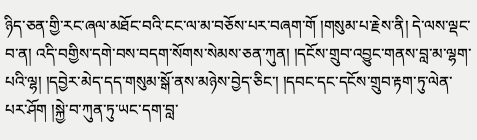ཉིད་ཅན་གྱི་རང་ཞལ་མཐོང་བའི་ངང་ལ་མ་བཅོས་པར་བཞག་གོ །གསུམ་པ་རྗེས་ནི། དེ་ལས་ལྡང་བ་ན། འདི་བགྱིས་དགེ་བས་བདག་སོགས་སེམས་ཅན་ཀུན། །དངོས་གྲུབ་འབྱུང་གནས་བླ་མ་ལྷག་པའི་ལྷ། །དབྱེར་མེད་དད་གསུམ་སྒོ་ནས་མཉེས་བྱེད་ཅིང་། །དབང་དང་དངོས་གྲུབ་རྟག་ཏུ་ལེན་པར་ཤོག །སྐྱེ་བ་ཀུན་ཏུ་ཡང་དག་བླ་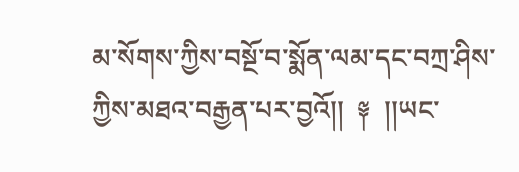མ་སོགས་ཀྱིས་བསྔོ་བ་སྨོན་ལམ་དང་བཀྲ་ཤིས་ཀྱིས་མཐའ་བརྒྱན་པར་བྱའོ།།  ༈  །།ཡང་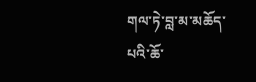གལ་ཏེ་བླ་མ་མཆོད་པའི་ཆོ་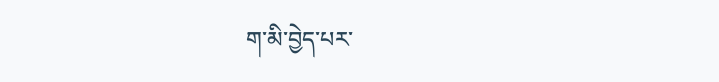ག་མི་བྱེད་པར་